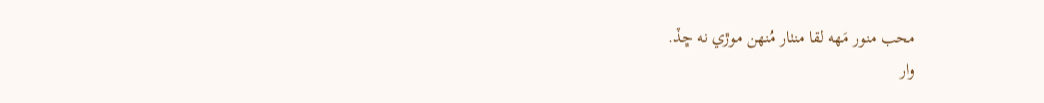محب منور مَهه لقا منٺار مُنهن موڙي نه ڇڏ.
وار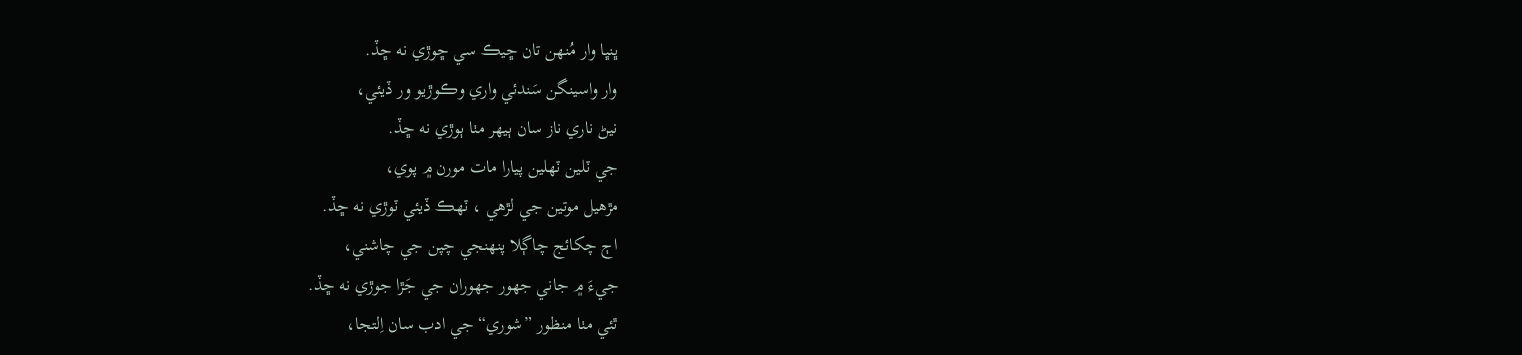ڀنڀا وار مُنهن تان ڇيڪ سي ڇوڙي نه ڇڏ.
وار واسينگن سَندئي واري وڪوڙيو ور ڏيئي،
نيڻ ناري ناز سان ٻيهر مٺا ٻوڙي نه ڇڏ.
جي ٽلين ٽهلين پيارا مات مورن ۾ پوي،
مڙهيل موتين جي لڙهي ، ٽهڪ ڏيئي ٽوڙي نه ڇڏ.
اڄ چکائج چاڳلا پنهنجي چپن جي چاشني،
جيءَ ۾ جاني جهور جهوران جي جَڙا جوڙي نه ڇڏ.
ٿئي مٺا منظور ”شوري“ جي ادب سان اِلتجا،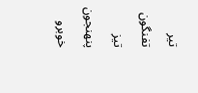تير تفنگون تيز پنهنجون خوبرو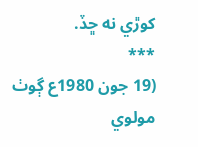کوڙي نه ڇڏ.
***
(19 جون 1980ع ڳوٺ مولوي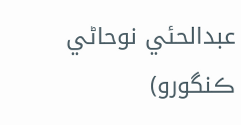عبدالحئي نوحاڻي ڪنگورو)